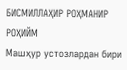БИСМИЛЛАҲИР РОҲМАНИР РОҲИЙМ
Машҳур устозлардан бири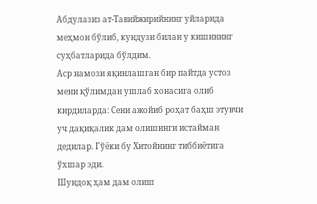Абдулазиз ат-Тавийжирийнинг уйларида меҳмон бўлиб, кундузи билан у кишининг суҳбатларида бўлдим.
Аср намози яқинлашган бир пайтда устоз мени қўлимдан ушлаб хонасига олиб кирдиларда: Сени ажойиб роҳат баҳш этувчи уч дақиқалик дам олишинги истайман дедилар. Гўёки бу Хитойнинг тиббиётига ўхшар эди.
Шундоқ ҳам дам олиш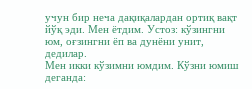учун бир неча дақиқалардан ортиқ вақт йўқ эди. Мен ётдим. Устоз: кўзингни юм, оғзингни ёп ва дунёни унит, дедилар.
Мен икки кўзимни юмдим. Кўзни юмиш деганда: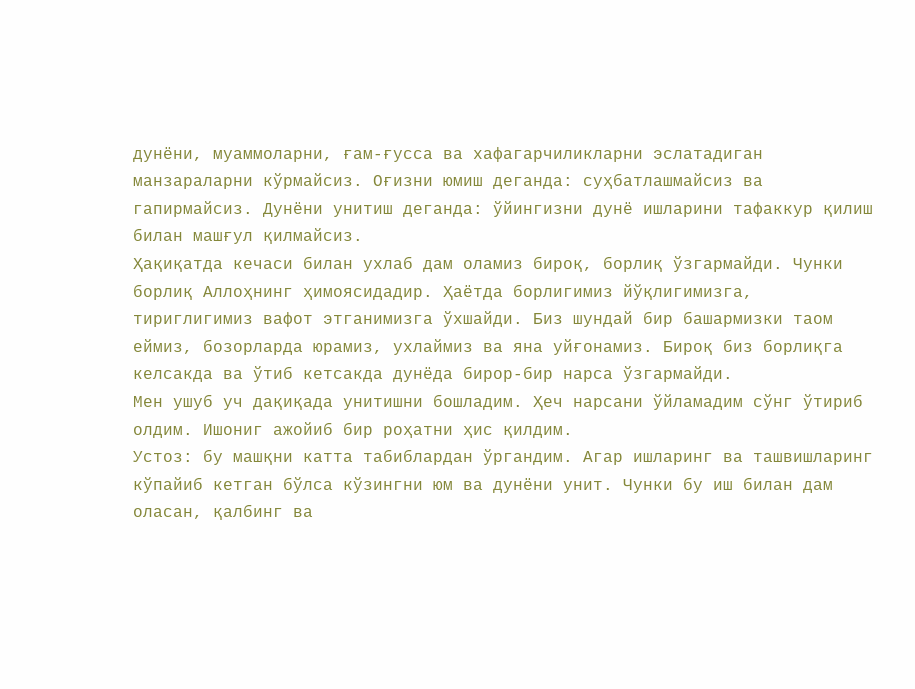дунёни, муаммоларни, ғам-ғусса ва хафагарчиликларни эслатадиган манзараларни кўрмайсиз. Оғизни юмиш деганда: суҳбатлашмайсиз ва гапирмайсиз. Дунёни унитиш деганда: ўйингизни дунё ишларини тафаккур қилиш билан машғул қилмайсиз.
Ҳақиқатда кечаси билан ухлаб дам оламиз бироқ, борлиқ ўзгармайди. Чунки борлиқ Аллоҳнинг ҳимоясидадир. Ҳаётда борлигимиз йўқлигимизга, тириглигимиз вафот этганимизга ўхшайди. Биз шундай бир башармизки таом еймиз, бозорларда юрамиз, ухлаймиз ва яна уйғонамиз. Бироқ биз борлиқга келсакда ва ўтиб кетсакда дунёда бирор-бир нарса ўзгармайди.
Мен ушуб уч дақиқада унитишни бошладим. Ҳеч нарсани ўйламадим сўнг ўтириб олдим. Ишониг ажойиб бир роҳатни ҳис қилдим.
Устоз: бу машқни катта табиблардан ўргандим. Агар ишларинг ва ташвишларинг кўпайиб кетган бўлса кўзингни юм ва дунёни унит. Чунки бу иш билан дам оласан, қалбинг ва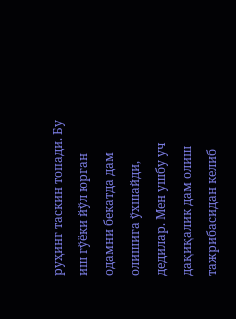руҳинг таскин топади. Бу иш гўёки йўл юрган одамни бекатда дам олишига ўхшайди, дедилар. Мен ушбу уч дақиқалик дам олиш тажрибасидан келиб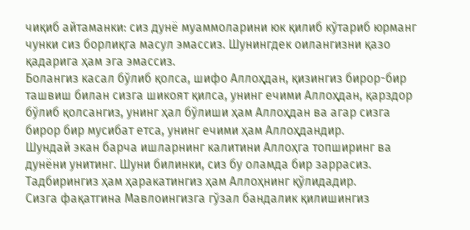чиқиб айтаманки: сиз дунё муаммоларини юк қилиб кўтариб юрманг чунки сиз борлиқга масул эмассиз. Шунингдек оилангизни қазо қадарига ҳам эга эмассиз.
Болангиз касал бўлиб қолса, шифо Аллоҳдан, қизингиз бирор-бир ташвиш билан сизга шикоят қилса, унинг ечими Аллоҳдан, қарздор бўлиб қолсангиз, унинг ҳал бўлиши ҳам Аллоҳдан ва агар сизга бирор бир мусибат етса, унинг ечими ҳам Аллоҳдандир.
Шундай экан барча ишларнинг калитини Аллоҳга топширинг ва дунёни унитинг. Шуни билинки, сиз бу оламда бир заррасиз. Тадбирингиз ҳам ҳаракатингиз ҳам Аллоҳнинг қўлидадир.
Сизга фақатгина Мавлоингизга гўзал бандалик қилишингиз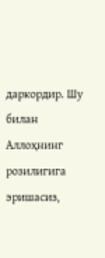даркордир. Шу билан Аллоҳнинг розилигига эришасиз,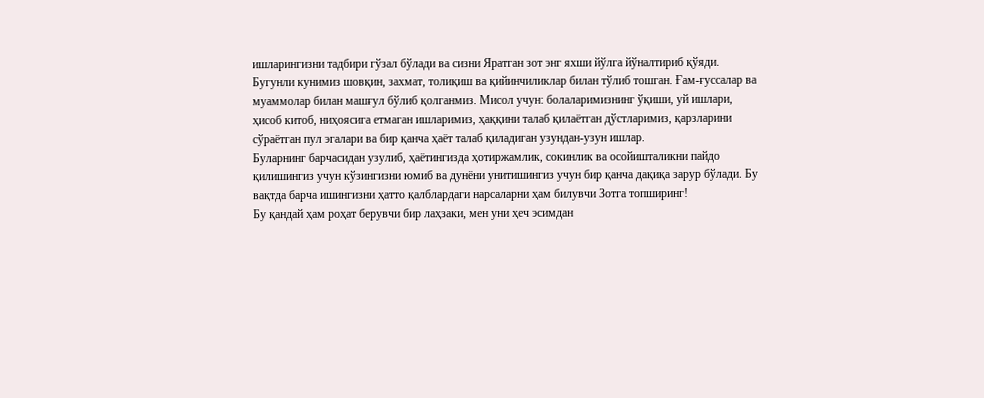ишларингизни тадбири гўзал бўлади ва сизни Яратган зот энг яхши йўлга йўналтириб қўяди.
Бугунли кунимиз шовқин, захмат, толиқиш ва қийинчиликлар билан тўлиб тошган. Ғам-ғуссалар ва муаммолар билан машғул бўлиб қолганмиз. Мисол учун: болаларимизнинг ўқиши, уй ишлари, ҳисоб китоб, ниҳоясига етмаган ишларимиз, ҳаққини талаб қилаётган дўстларимиз, қарзларини сўраётган пул эгалари ва бир қанча ҳаёт талаб қиладиган узундан-узун ишлар.
Буларнинг барчасидан узулиб, ҳаётингизда ҳотиржамлик, сокинлик ва осойишталикни пайдо қилишингиз учун кўзингизни юмиб ва дунёни унитишингиз учун бир қанча дақиқа зарур бўлади. Бу вақтда барча ишингизни ҳатто қалблардаги нарсаларни ҳам билувчи Зотга топширинг!
Бу қандай ҳам роҳат берувчи бир лаҳзаки, мен уни ҳеч эсимдан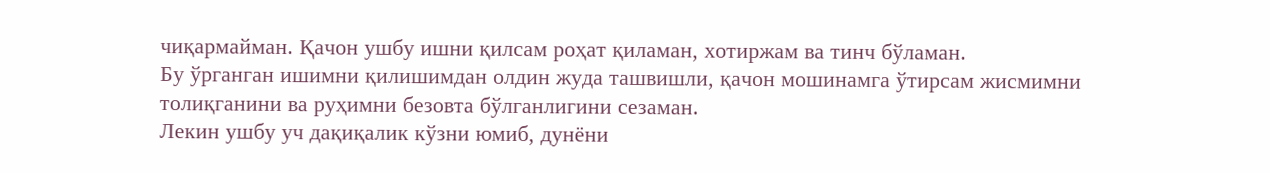чиқармайман. Қачон ушбу ишни қилсам роҳат қиламан, хотиржам ва тинч бўламан.
Бу ўрганган ишимни қилишимдан олдин жуда ташвишли, қачон мошинамга ўтирсам жисмимни толиқганини ва руҳимни безовта бўлганлигини сезаман.
Лекин ушбу уч дақиқалик кўзни юмиб, дунёни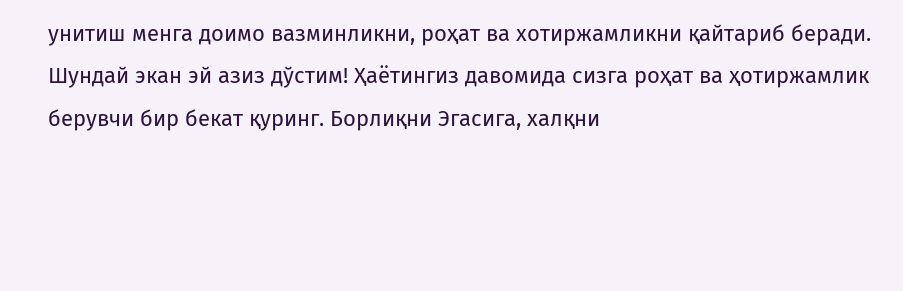унитиш менга доимо вазминликни, роҳат ва хотиржамликни қайтариб беради.
Шундай экан эй азиз дўстим! Ҳаётингиз давомида сизга роҳат ва ҳотиржамлик берувчи бир бекат қуринг. Борлиқни Эгасига, халқни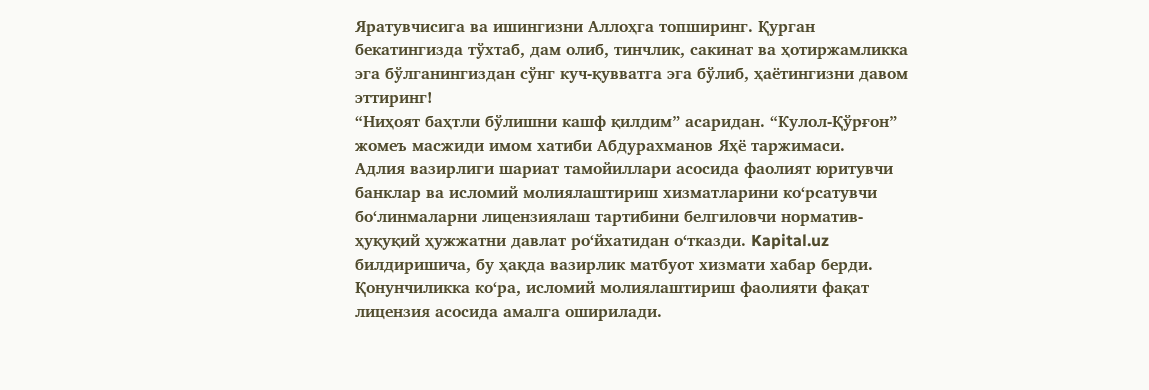Яратувчисига ва ишингизни Аллоҳга топширинг. Қурган бекатингизда тўхтаб, дам олиб, тинчлик, сакинат ва ҳотиржамликка эга бўлганингиздан сўнг куч-қувватга эга бўлиб, ҳаётингизни давом эттиринг!
“Ниҳоят баҳтли бўлишни кашф қилдим” асаридан. “Кулол-Қўрғон” жомеъ масжиди имом хатиби Абдурахманов Яҳё таржимаси.
Адлия вазирлиги шариат тамойиллари асосида фаолият юритувчи банклар ва исломий молиялаштириш хизматларини ко‘рсатувчи бо‘линмаларни лицензиялаш тартибини белгиловчи норматив-ҳуқуқий ҳужжатни давлат ро‘йхатидан о‘тказди. Kapital.uz билдиришича, бу ҳақда вазирлик матбуот хизмати хабар берди.
Қонунчиликка ко‘ра, исломий молиялаштириш фаолияти фақат лицензия асосида амалга оширилади.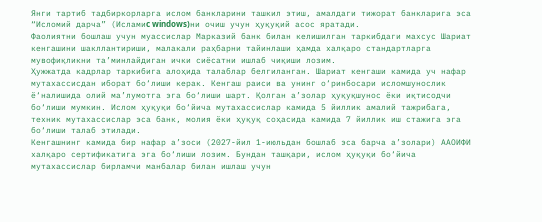Янги тартиб тадбиркорларга ислом банкларини ташкил этиш, амалдаги тижорат банкларига эса “Исломий дарча” (Исламиc windows)ни очиш учун ҳуқуқий асос яратади.
Фаолиятни бошлаш учун муассислар Марказий банк билан келишилган таркибдаги махсус Шариат кенгашини шакллантириши, малакали раҳбарни тайинлаши ҳамда халқаро стандартларга мувофиқликни та’минлайдиган ички сиёсатни ишлаб чиқиши лозим.
Ҳужжатда кадрлар таркибига алоҳида талаблар белгиланган. Шариат кенгаши камида уч нафар мутахассисдан иборат бо‘лиши керак. Кенгаш раиси ва унинг о‘ринбосари исломшунослик ё‘налишида олий ма’лумотга эга бо‘лиши шарт. Қолган а’золар ҳуқуқшунос ёки иқтисодчи бо‘лиши мумкин. Ислом ҳуқуқи бо‘йича мутахассислар камида 5 йиллик амалий тажрибага, техник мутахассислар эса банк, молия ёки ҳуқуқ соҳасида камида 7 йиллик иш стажига эга бо‘лиши талаб этилади.
Кенгашнинг камида бир нафар а’зоси (2027-йил 1-июльдан бошлаб эса барча а’золари) ААОИФИ халқаро сертификатига эга бо‘лиши лозим. Бундан ташқари, ислом ҳуқуқи бо‘йича мутахассислар бирламчи манбалар билан ишлаш учун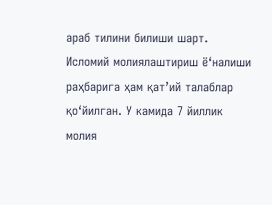араб тилини билиши шарт.
Исломий молиялаштириш ё‘налиши раҳбарига ҳам қат’ий талаблар қо‘йилган. У камида 7 йиллик молия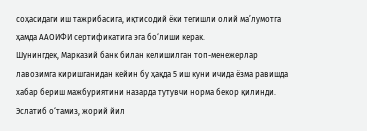соҳасидаги иш тажрибасига, иқтисодий ёки тегишли олий ма’лумотга ҳамда ААОИФИ сертификатига эга бо‘лиши керак.
Шунингдек, Марказий банк билан келишилган топ-менежерлар лавозимга киришганидан кейин бу ҳақда 5 иш куни ичида ёзма равишда хабар бериш мажбуриятини назарда тутувчи норма бекор қилинди.
Эслатиб о‘тамиз, жорий йил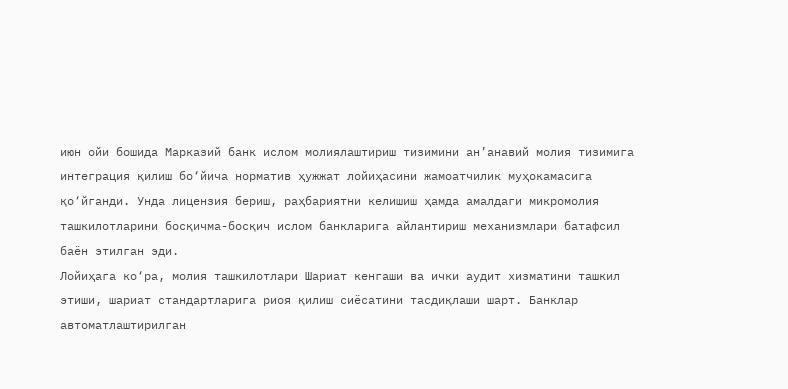июн ойи бошида Марказий банк ислом молиялаштириш тизимини ан’анавий молия тизимига интеграция қилиш бо‘йича норматив ҳужжат лойиҳасини жамоатчилик муҳокамасига қо‘йганди. Унда лицензия бериш, раҳбариятни келишиш ҳамда амалдаги микромолия ташкилотларини босқичма-босқич ислом банкларига айлантириш механизмлари батафсил баён этилган эди.
Лойиҳага ко‘ра, молия ташкилотлари Шариат кенгаши ва ички аудит хизматини ташкил этиши, шариат стандартларига риоя қилиш сиёсатини тасдиқлаши шарт. Банклар автоматлаштирилган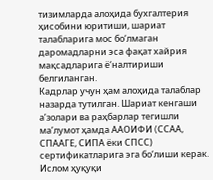тизимларда алоҳида бухгалтерия ҳисобини юритиши, шариат талабларига мос бо‘лмаган даромадларни эса фақат хайрия мақсадларига ё‘налтириши белгиланган.
Кадрлар учун ҳам алоҳида талаблар назарда тутилган. Шариат кенгаши а’золари ва раҳбарлар тегишли ма’лумот ҳамда ААОИФИ (CСАА, CПААГE, CИПА ёки CПСС) сертификатларига эга бо‘лиши керак. Ислом ҳуқуқи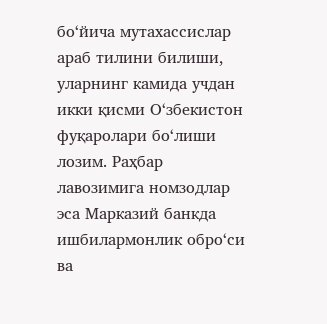бо‘йича мутахассислар араб тилини билиши, уларнинг камида учдан икки қисми О‘збекистон фуқаролари бо‘лиши лозим. Раҳбар лавозимига номзодлар эса Марказий банкда ишбилармонлик обро‘си ва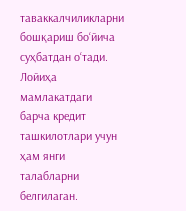таваккалчиликларни бошқариш бо‘йича суҳбатдан о‘тади.
Лойиҳа мамлакатдаги барча кредит ташкилотлари учун ҳам янги талабларни белгилаган.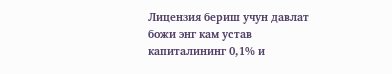Лицензия бериш учун давлат божи энг кам устав капиталининг 0,1% и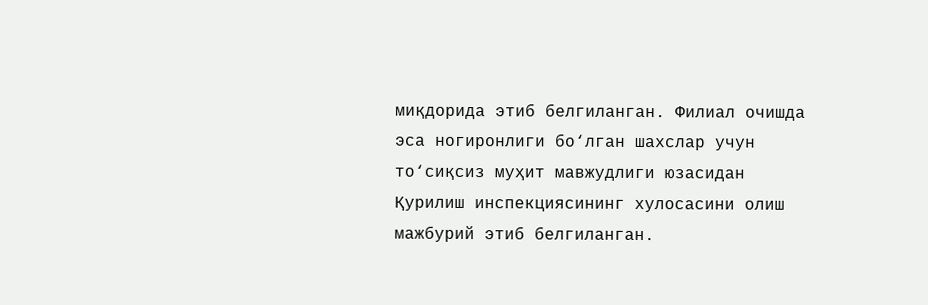миқдорида этиб белгиланган. Филиал очишда эса ногиронлиги бо‘лган шахслар учун то‘сиқсиз муҳит мавжудлиги юзасидан Қурилиш инспекциясининг хулосасини олиш мажбурий этиб белгиланган.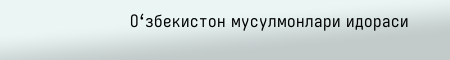О‘збекистон мусулмонлари идораси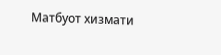Матбуот хизмати